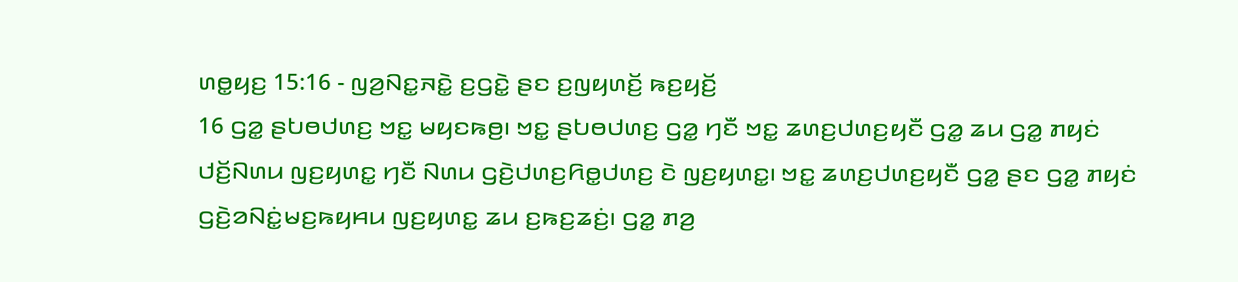ꤛꤥ꤭ꤟꤢ꤬ 15:16 - ꤜꤤ꤬ꤡꤢ꤭ꤏꤢꤧ꤭ ꤢ꤬ꤞꤢꤧ꤭ ꤔꤢ ꤢ꤬ꤜꤟꤛꤢꤩ꤬ ꤒꤢ꤬ꤟꤢꤩ꤬
16 ꤞꤤ꤭ ꤔꤝꤥꤓꤛꤢ꤬ ꤠꤢ꤭ ꤗꤟꤢꤒꤥ꤬꤯ ꤠꤢ꤭ ꤔꤝꤥꤓꤛꤢ꤬ ꤞꤤ꤭ ꤚꤢꤪ ꤠꤢ꤭ ꤘꤛꤢ꤬ꤓꤛꤢ꤬ꤟꤢꤪ ꤞꤤ꤭ ꤘꤣ ꤞꤤ꤭ ꤊꤟꤢꤦ ꤓꤢꤩ꤬ꤡꤛꤣ ꤜꤢ꤬ꤟꤛꤢ꤭ ꤚꤢꤪ ꤡꤛꤣ ꤞꤢꤧ꤬ꤓꤛꤢ꤬ꤖꤥ꤭ꤓꤛꤢ꤬ ꤢꤧ ꤜꤢ꤬ꤟꤛꤢ꤭꤯ ꤠꤢ꤭ ꤘꤛꤢ꤬ꤓꤛꤢ꤬ꤟꤢꤪ ꤞꤤ꤭ ꤔꤢ ꤞꤤ꤭ ꤊꤟꤢꤦ ꤞꤢꤧ꤬ꤤꤡꤢꤦ꤭ꤗꤢ꤬ꤒꤟꤌꤣ ꤜꤢ꤬ꤟꤛꤢ꤭ ꤘꤣ ꤢ꤬ꤒꤢ꤬ꤘꤢꤦ꤬꤯ ꤞꤤ꤭ ꤊꤤ꤬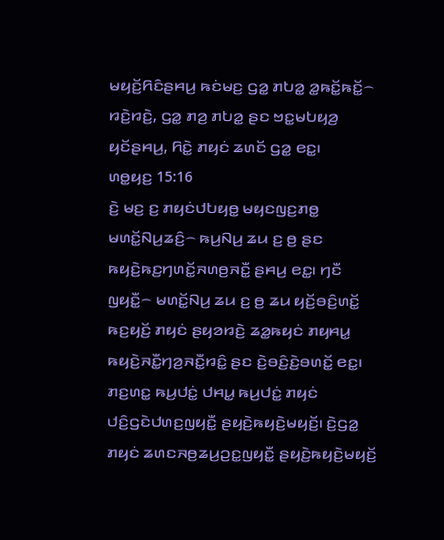ꤗꤟꤢꤩ꤬ꤖꤢꤨꤔꤌꤣ꤬ ꤒꤢꤦꤗꤢ꤬ ꤞꤤ꤭ ꤊꤝꤤ꤭ ꤤ꤭ꤒꤢꤩ꤭ꤒꤢꤩ꤭꤮ ꤙꤢꤧ꤬ꤙꤢꤧ꤬, ꤞꤤ꤭ ꤊꤤ꤬ ꤊꤝꤤ꤭ ꤔꤢ ꤠꤢ꤭ꤗꤝꤟꤤ꤬ ꤟꤢꤩꤔꤌꤣ꤬, ꤖꤢꤧ꤭ ꤊꤟꤢꤦ ꤘꤛꤢꤩ ꤞꤤ꤭ ꤕꤢ꤭꤯
ꤛꤥ꤭ꤟꤢ꤬ 15:16
ꤢꤧ꤬ ꤗꤢ꤬ ꤢ꤬ ꤊꤟꤢꤦꤓꤝꤟꤥ꤭ ꤗꤟꤢꤜꤢ꤬ꤊꤥ꤭ ꤗꤛꤢꤩ꤭ꤡꤣ꤬ꤘꤢꤨ꤬꤮ ꤒꤣ꤬ꤡꤣ꤬ ꤘꤣ ꤢ꤬ ꤥ꤬ ꤔꤢ ꤒꤟꤢꤧ꤬ꤒꤢ꤬ꤚꤛꤢꤩ꤭ꤏꤛꤥ꤬ꤏꤢꤪ꤭ ꤔꤌꤣ꤬ ꤕꤢ꤭꤯ ꤚꤢꤪ ꤜꤟꤢꤪ꤭꤮ ꤗꤛꤢꤩ꤭ꤡꤣ꤬ ꤘꤣ ꤢ꤬ ꤥ꤬ ꤘꤣ ꤟꤢꤩ꤬ꤋꤢꤨ꤬ꤛꤢꤩ꤭ ꤒꤢ꤬ꤟꤢꤩ꤬ ꤊꤟꤢꤦ ꤔꤟꤤꤙꤢꤧ꤬ ꤘꤤ꤭ꤒꤟꤢꤦ ꤊꤟꤌꤣ꤭ ꤒꤟꤢꤧ꤬ꤏꤢꤪ꤭ꤚꤤ꤬ꤏꤢꤪ꤭ꤙꤢꤨ꤭ ꤔꤢ ꤢꤧ꤬ꤋꤢꤨ꤬ꤢꤧ꤬ꤋꤛꤢꤩ꤭ ꤕꤢ꤭꤯
ꤊꤢ꤬ꤛꤢ꤭ ꤒꤣ꤬ꤓꤢꤦ꤭ ꤓꤌꤣ꤭ ꤒꤣ꤬ꤓꤢꤦ꤭ ꤊꤟꤢꤦ ꤓꤢꤨ꤬ꤞꤢꤧꤓꤛꤢ꤬ꤜꤟꤢꤪ꤭ ꤔꤟꤢꤧ꤬ꤒꤟꤢꤧ꤬ꤗꤟꤢꤩ꤬꤯ ꤢꤧ꤬ꤞꤤ꤭ ꤊꤟꤢꤦ ꤘꤛꤢꤏꤥ꤬ꤘꤣ꤬ꤑꤢ꤭ꤜꤟꤢꤪ꤭ ꤔꤟꤢꤧ꤬ꤒꤟꤢꤧ꤬ꤗꤟꤢꤩ꤬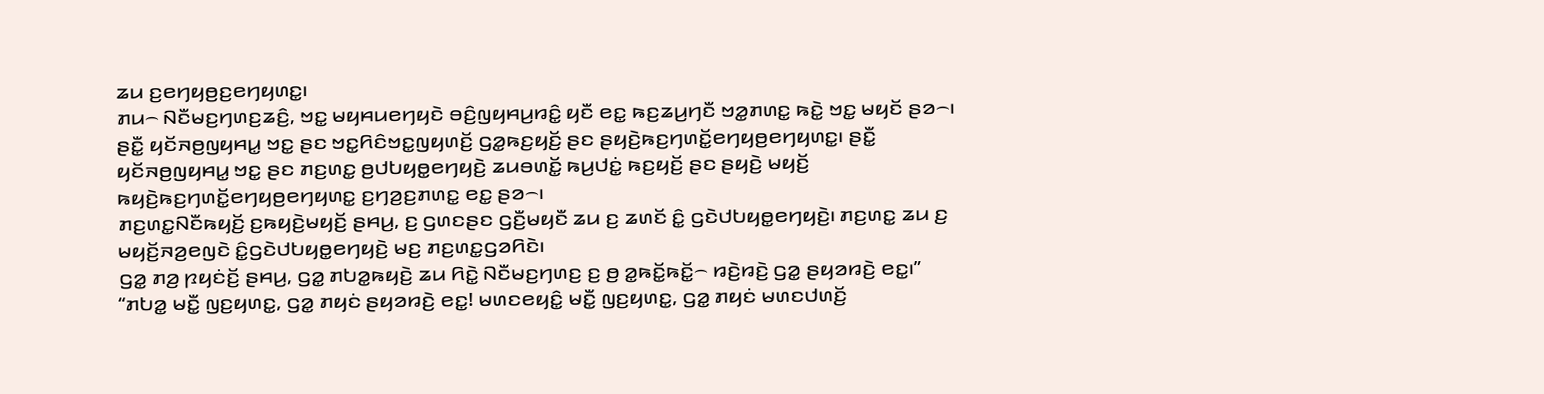ꤘꤣ ꤢ꤬ꤕꤚꤟꤥ꤬ꤢ꤬ꤕꤚꤟꤛꤢ꤭꤯
ꤊꤣ꤮ ꤡꤢꤪꤗꤢ꤬ꤚꤛꤢ꤬ꤘꤢꤨ꤬, ꤠꤢ꤭ ꤗꤟꤌꤣꤕꤚꤟꤢꤧ ꤋꤢꤨ꤬ꤜꤟꤌꤣ꤬ꤙꤢꤨ꤭ ꤟꤢꤪ ꤕꤢ꤭ ꤒꤢ꤬ꤘꤣ꤬ꤚꤢꤪ ꤠꤤ꤭ꤊꤛꤢ꤭ ꤒꤢꤧ꤭ ꤠꤢ꤭ ꤗꤟꤢꤩ ꤔꤤ꤮꤯ ꤔꤢꤪ꤭ ꤟꤢꤩꤏꤥ꤬ꤜꤟꤌꤣ꤭ ꤠꤢ꤭ ꤔꤢ ꤠꤢ꤭ꤖꤢꤨꤠꤢ꤭ꤜꤟꤛꤢꤩ꤬ ꤞꤤ꤭ꤒꤢ꤬ꤟꤢꤩ꤬ ꤔꤢ ꤔꤟꤢꤧ꤬ꤒꤢ꤬ꤚꤛꤢꤩ꤭ꤕꤚꤟꤥ꤬ꤕꤚꤟꤛꤢ꤭꤯ ꤔꤢꤪ꤭ ꤟꤢꤩꤏꤥ꤬ꤜꤟꤌꤣ꤭ ꤠꤢ꤭ ꤔꤢ ꤊꤢ꤬ꤛꤢ꤭ ꤥ꤬ꤓꤝꤟꤥ꤭ꤕꤚꤟꤢꤧ꤬ ꤘꤣꤋꤛꤢꤩ꤭ ꤒꤣ꤬ꤓꤢꤦ꤭ ꤒꤢ꤬ꤟꤢꤩ꤬ ꤔꤢ ꤔꤟꤢꤧ꤬ ꤗꤟꤢꤩ꤬ ꤒꤟꤢꤧ꤬ꤒꤢ꤬ꤚꤛꤢꤩ꤭ꤕꤚꤟꤥ꤬ꤕꤚꤟꤛꤢ꤭ ꤢ꤬ꤚꤤ꤬ꤢ꤬ꤊꤛꤢ꤭ ꤕꤢ꤭ ꤔꤤ꤮꤯
ꤊꤢ꤬ꤛꤢ꤭ꤡꤢꤪꤒꤟꤢꤩ꤬ ꤢ꤬ꤒꤟꤢꤧ꤬ꤗꤟꤢꤩ꤬ ꤔꤌꤣ꤬, ꤢ꤬ ꤞꤛꤢꤔꤢ ꤞꤢꤪ꤬ꤗꤟꤢꤪ ꤘꤣ ꤢ꤬ ꤘꤛꤢꤩ ꤢꤨ꤭ ꤞꤢꤧꤓꤝꤟꤥ꤭ꤕꤚꤟꤢꤧ꤬꤯ ꤊꤢ꤬ꤛꤢ꤭ ꤘꤣ ꤢ꤬ ꤗꤟꤢꤩ꤬ꤏꤤ꤬ꤕꤜꤢꤧ ꤢꤨ꤭ꤞꤢꤧꤓꤝꤟꤥ꤭ꤕꤚꤟꤢꤧ꤬ ꤗꤢ꤬ ꤊꤢ꤬ꤛꤢ꤭ꤞꤤꤖꤢꤧ꤯
ꤞꤤ꤭ ꤊꤤ꤬ ꤐꤟꤢꤦꤢꤩ꤬ ꤔꤌꤣ꤬, ꤞꤤ꤭ ꤊꤝꤤ꤭ꤒꤟꤢꤧ꤬ ꤘꤣ ꤖꤢꤧ꤭ ꤡꤢꤪꤗꤢ꤬ꤚꤛꤢ꤬ ꤢ꤬ ꤥ꤬ ꤤ꤭ꤒꤢꤩ꤭ꤒꤢꤩ꤭꤮ ꤙꤢꤧ꤬ꤙꤢꤧ꤬ ꤞꤤ꤭ ꤔꤟꤤꤙꤢꤧ꤬ ꤕꤢ꤭꤯”
“ꤊꤝꤤ꤭ ꤗꤢꤪ꤭ ꤜꤢ꤬ꤟꤛꤢ꤭, ꤞꤤ꤭ ꤊꤟꤢꤦ ꤔꤟꤤꤙꤢꤧ꤬ ꤕꤢ꤭! ꤗꤛꤢꤕꤟꤢꤨ꤭ ꤗꤢꤪ꤭ ꤜꤢ꤬ꤟꤛꤢ꤭, ꤞꤤ꤭ ꤊꤟꤢꤦ ꤗꤛꤢꤓꤛꤢꤩ꤬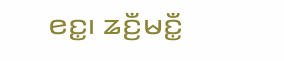ꤕꤢ꤭꤯ ꤘꤢꤪ꤬ꤗꤢꤪ꤭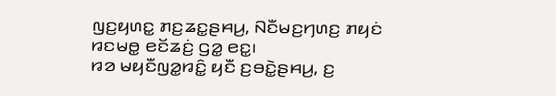ꤜꤢ꤬ꤟꤛꤢ꤭ ꤊꤢ꤬ꤘꤢ꤭ꤔꤌꤣ꤬, ꤡꤢꤪꤗꤢ꤬ꤚꤛꤢ꤬ ꤊꤟꤢꤦ ꤙꤢꤗꤥ꤭ ꤕꤢꤩꤘꤢꤦ꤬ ꤞꤤ꤭ ꤕꤢ꤭꤯
ꤙꤤ ꤗꤟꤢꤪꤜꤤ꤭ꤙꤢꤨ꤭ ꤟꤢꤪ ꤢ꤬ꤋꤢꤧ꤭ꤔꤌꤣ꤬, ꤢ꤬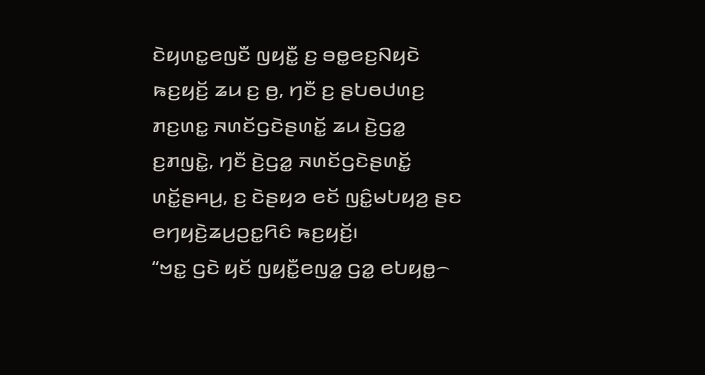ꤢꤧꤟꤛꤢ꤭ꤕꤜꤢꤪ ꤜꤟꤢꤪ꤭ ꤢ꤬ ꤋꤥ꤭ꤕꤢ꤬ꤡꤟꤢꤧ ꤒꤢ꤬ꤟꤢꤩ꤬ ꤘꤣ ꤢ꤬ ꤥ꤬, ꤚꤢꤪ ꤢ꤬ ꤔꤝꤥꤓꤛꤢ꤬ ꤊꤢ꤬ꤛꤢ꤭ ꤏꤛꤢꤩꤞꤢꤧꤔꤛꤢꤩ꤭ ꤘꤣ ꤢꤧ꤬ꤞꤤ꤭ ꤢ꤬ꤊꤜꤢꤧ꤭, ꤚꤢꤪ ꤢꤧ꤬ꤞꤤ꤭ ꤏꤛꤢꤩꤞꤢꤧꤔꤛꤢꤩ꤭ ꤛꤢꤩ꤭ꤔꤌꤣ꤬, ꤢ꤬ ꤢꤧꤔꤟꤤ ꤕꤢꤩ ꤜꤢꤨ꤭ꤗꤝꤟꤤ꤬ ꤔꤢ ꤕꤚꤟꤢꤧ꤬ꤘꤣ꤬ꤑꤢ꤭ꤖꤢꤨ ꤒꤢ꤬ꤟꤢꤩ꤬꤯
“ꤠꤢ꤭ ꤞꤢꤧ ꤟꤢꤩ ꤜꤟꤢꤪ꤭ꤕꤜꤤ꤭ ꤞꤤ꤭ ꤕꤝꤟꤥ꤭꤮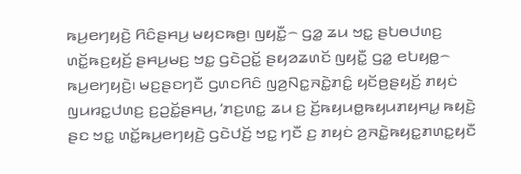ꤒꤣ꤬ꤕꤚꤟꤢꤧ꤬ ꤖꤢꤨꤔꤌꤣ꤬ ꤗꤟꤢꤒꤥ꤬꤯ ꤜꤟꤢꤪ꤭꤮ ꤞꤤ꤭ ꤘꤣ ꤠꤢ꤭ ꤔꤝꤥꤓꤛꤢ꤬ ꤛꤢꤩ꤭ꤒꤢ꤬ꤟꤢꤩ꤬ ꤔꤌꤣ꤬ꤗꤢ꤬ ꤠꤢ꤭ ꤞꤢꤧꤑꤢꤩ꤭ ꤔꤟꤤꤘꤛꤢꤩ ꤜꤟꤢꤪ꤭ ꤞꤤ꤭ ꤕꤝꤟꤥ꤭꤮ ꤒꤣ꤬ꤕꤚꤟꤢꤧ꤬꤯ ꤗꤢ꤬ꤔꤢꤚꤢꤪ ꤞꤛꤢꤖꤢꤨ ꤜꤤ꤬ꤡꤢ꤭ꤏꤢꤧ꤭ꤊꤢꤨ꤭ ꤟꤢꤩꤥ꤬ꤔꤟꤢꤩ꤬ ꤊꤟꤢꤦ ꤜꤣꤙꤢ꤭ꤓꤛꤢ꤬ ꤢ꤬ꤑꤢꤩ꤭ꤔꤌꤣ꤬, ‘ꤊꤢ꤬ꤛꤢ꤭ ꤘꤣ ꤢ꤬ ꤢꤩ꤬ꤒꤟꤣꤥ꤭ꤒꤟꤣꤊꤟꤌꤣ꤭ ꤒꤟꤢꤧ꤬ ꤔꤢ ꤠꤢ꤭ ꤛꤢꤩ꤭ꤒꤣ꤬ꤕꤚꤟꤢꤧ꤬ ꤞꤢꤧꤓꤢꤩ꤬ ꤠꤢ꤭ ꤚꤢꤪ ꤢ꤬ ꤊꤟꤢꤦ ꤤ꤬ꤏꤢꤧ꤭ꤒꤟꤢ꤭ꤊꤛꤢ꤭ꤟꤢꤪ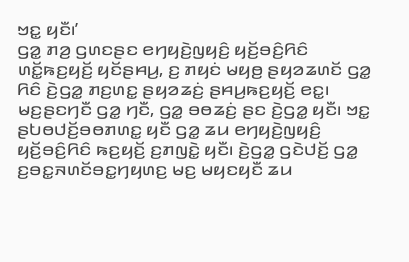ꤠꤢ꤭ ꤟꤢꤪ꤯’
ꤞꤤ꤭ ꤊꤤ꤬ ꤞꤛꤢꤔꤢ ꤕꤚꤟꤢꤧ꤬ꤜꤟꤢꤨ꤬ ꤟꤢꤩ꤬ꤋꤢꤨ꤬ꤖꤢꤨ ꤛꤢꤩ꤭ꤒꤢ꤬ꤟꤢꤩ꤬ ꤟꤢꤩꤔꤌꤣ꤬, ꤢ꤬ ꤊꤟꤢꤦ ꤗꤟꤥ꤬ ꤔꤟꤤꤘꤛꤢꤩ ꤞꤤ꤭ ꤖꤢꤨ ꤢꤧ꤬ꤞꤤ꤭ ꤊꤢ꤬ꤛꤢ꤭ ꤔꤟꤤꤘꤢꤦ꤬ ꤔꤌꤣ꤬ꤒꤢ꤬ꤟꤢꤩ꤬ ꤕꤢ꤭꤯ ꤗꤢ꤬ꤔꤢꤚꤢꤪ ꤞꤤ꤭ ꤚꤢꤪ, ꤞꤤ꤭ ꤋꤥꤘꤢꤦ꤬ ꤔꤢ ꤢꤧ꤬ꤞꤤ꤭ ꤟꤢꤪ꤯ ꤠꤢ꤭ ꤔꤝꤥꤓꤢꤩ꤬ꤋꤥꤊꤛꤢ꤭ ꤟꤢꤪ ꤞꤤ꤭ ꤘꤣ ꤕꤚꤟꤢꤧ꤬ꤜꤟꤢꤨ꤬ ꤟꤢꤩ꤬ꤋꤢꤨ꤬ꤖꤢꤨ ꤒꤢ꤬ꤟꤢꤩ꤬ ꤢ꤬ꤊꤜꤢꤧ꤭ ꤟꤢꤪ꤯ ꤢꤧ꤬ꤞꤤ꤭ ꤞꤢꤧꤓꤢꤩ꤬ ꤞꤤ꤭ ꤢ꤬ꤋꤢ꤭ꤏꤛꤢꤩꤋꤢ꤭ꤚꤟꤛꤢ꤬ ꤗꤢ꤬ ꤗꤟꤢꤟꤢꤪ ꤘꤣ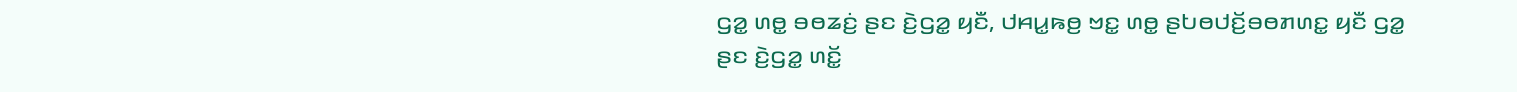ꤞꤤ꤭ ꤛꤥ꤭ ꤋꤥꤘꤢꤦ꤬ ꤔꤢ ꤢꤧ꤬ꤞꤤ꤭ ꤟꤢꤪ, ꤓꤌꤣ꤭ꤒꤥ꤬ ꤠꤢ꤭ ꤛꤥ꤭ ꤔꤝꤥꤓꤢꤩ꤬ꤋꤥꤊꤛꤢ꤭ ꤟꤢꤪ ꤞꤤ꤭ ꤔꤢ ꤢꤧ꤬ꤞꤤ꤭ ꤛꤢꤩ꤭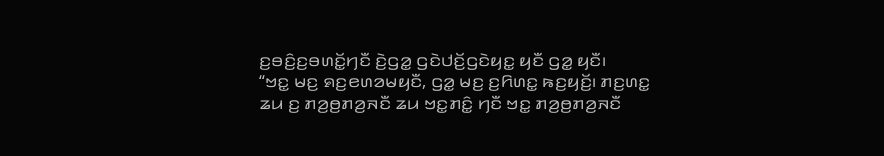ꤢ꤬ꤋꤢꤨ꤬ꤢ꤬ꤋꤛꤢꤩ꤭ꤚꤢꤪ ꤢꤧ꤬ꤞꤤ꤭ ꤞꤢꤧꤓꤢꤩ꤬ꤞꤢꤧꤟꤢ꤭ ꤟꤢꤪ ꤞꤤ꤭ ꤟꤢꤪ꤯
“ꤠꤢ꤭ ꤗꤢ꤬ ꤎꤢ꤬ꤕꤛꤤꤗꤟꤢꤪ, ꤞꤤ꤭ ꤗꤢ꤬ ꤢ꤬ꤖꤛꤢ꤭ ꤒꤢ꤬ꤟꤢꤩ꤬꤯ ꤊꤢ꤬ꤛꤢ꤭ ꤘꤣ ꤢ꤬ ꤊꤤ꤬ꤥ꤬ꤊꤤ꤬ꤏꤢꤪ ꤘꤣ ꤠꤢ꤭ꤊꤢꤨ꤭ ꤚꤢꤪ ꤠꤢ꤭ ꤊꤤ꤬ꤥ꤬ꤊꤤ꤬ꤏꤢꤪ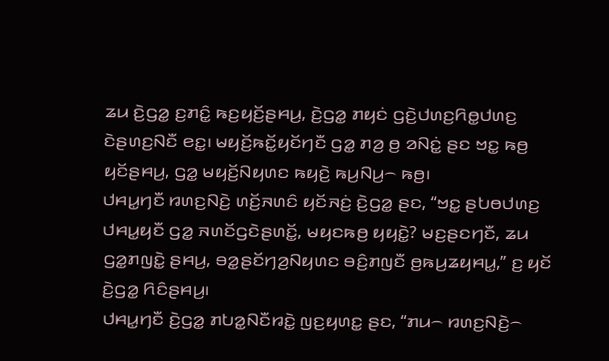ꤘꤣ ꤢꤧ꤬ꤞꤤ꤭ ꤢ꤬ꤊꤢꤨ꤭ ꤒꤢ꤬ꤟꤢꤩ꤬ꤔꤌꤣ꤬, ꤢꤧ꤬ꤞꤤ꤭ ꤊꤟꤢꤦ ꤞꤢꤧ꤬ꤓꤛꤢ꤬ꤖꤥ꤭ꤓꤛꤢ꤬ ꤢꤧꤔꤛꤢ꤬ꤡꤢꤪ ꤕꤢ꤭꤯ ꤗꤟꤢꤩ꤬ꤒꤢꤩ꤭ꤟꤢꤩꤚꤢꤪ ꤞꤤ꤭ ꤊꤤ꤬ ꤥ꤬ ꤤꤡꤢꤦ꤭ ꤔꤢ ꤠꤢ꤭ ꤒꤥ꤬ ꤟꤢꤩꤔꤌꤣ꤬, ꤞꤤ꤭ ꤗꤟꤢꤩ꤬ꤡꤟꤛꤢ ꤒꤟꤢꤧ꤬ ꤒꤣ꤬ꤡꤣ꤬꤮ ꤒꤥ꤬꤯
ꤓꤌꤣ꤭ꤚꤢꤪ ꤙꤛꤢ꤬ꤡꤢꤧ꤬ ꤛꤢꤩ꤬ꤏꤛꤢꤨ ꤟꤢꤩꤏꤢꤦ꤬ ꤢꤧ꤬ꤞꤤ꤭ ꤔꤢ, “ꤠꤢ꤭ ꤔꤝꤥꤓꤛꤢ꤬ ꤓꤌꤣ꤭ꤟꤢꤪ ꤞꤤ꤭ ꤏꤛꤢꤩꤞꤢꤧꤔꤛꤢꤩ꤭, ꤗꤟꤢꤒꤥ꤬ ꤟꤟꤢꤧ꤭? ꤗꤢ꤬ꤔꤢꤚꤢꤪ, ꤘꤣ ꤞꤤ꤭ꤊꤜꤢꤧ꤭ ꤔꤌꤣ꤬, ꤋꤤ꤭ꤔꤢꤩꤚꤤ꤬ꤡꤟꤛꤢ ꤋꤢꤨ꤬ꤊꤜꤢꤪ ꤥ꤬ꤒꤣ꤬ꤘꤟꤌꤣ꤭,” ꤢ꤬ ꤟꤢꤩ ꤢꤧ꤬ꤞꤤ꤭ ꤖꤢꤨꤔꤌꤣ꤬꤯
ꤓꤌꤣ꤭ꤚꤢꤪ ꤢꤧ꤬ꤞꤤ꤭ ꤊꤝꤤ꤭ꤡꤢꤪꤙꤢꤧ꤭ ꤜꤢ꤬ꤟꤛꤢ꤭ ꤔꤢ, “ꤊꤣ꤮ ꤙꤛꤢ꤬ꤡꤢꤧ꤬꤮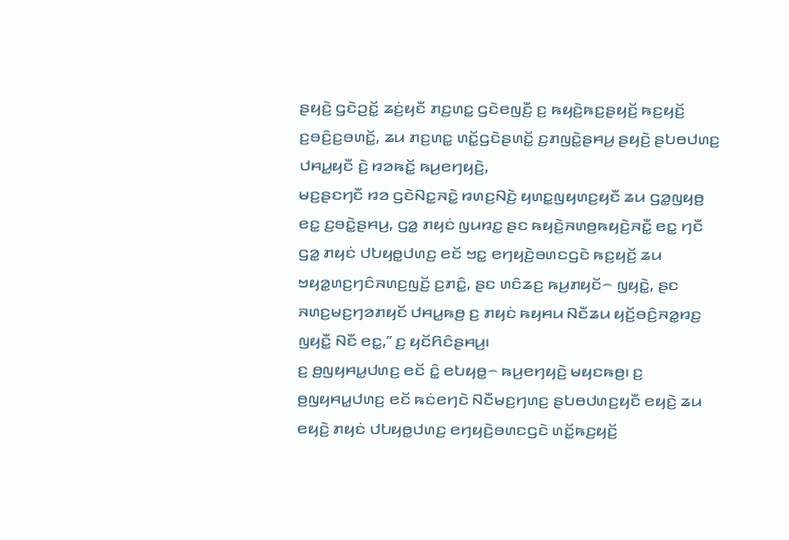ꤔꤟꤢꤧ꤬ ꤞꤢꤧꤑꤢꤩ꤭ ꤘꤢꤦ꤬ꤟꤢꤪ ꤊꤢ꤬ꤛꤢ꤭ ꤞꤢꤧꤕꤜꤢꤪ꤬ ꤢ꤬ ꤒꤟꤢꤧ꤬ꤒꤢ꤬ꤔꤟꤢꤩ꤬ ꤒꤢ꤬ꤟꤢꤩ꤬ ꤢ꤬ꤋꤢꤨ꤬ꤢ꤬ꤋꤛꤢꤩ꤭, ꤘꤣ ꤊꤢ꤬ꤛꤢ꤭ ꤛꤢꤩ꤭ꤞꤢꤧꤔꤛꤢꤩ꤭ ꤢ꤬ꤊꤜꤢꤧ꤭ꤔꤌꤣ꤬ ꤔꤟꤢꤧ꤬ ꤔꤝꤥꤓꤛꤢ꤬ ꤓꤌꤣ꤭ꤟꤢꤪ ꤢꤧ꤬ ꤙꤤꤒꤢꤩ꤭ ꤒꤣ꤬ꤕꤚꤟꤢꤧ꤬,
ꤗꤢ꤬ꤔꤢꤚꤢꤪ ꤙꤤ ꤞꤢꤧꤡꤢ꤭ꤏꤢꤧ꤭ ꤙꤛꤢ꤬ꤡꤢꤧ꤬ ꤟꤛꤢ꤭ꤜꤟꤛꤢ꤬ꤟꤢꤪ ꤘꤣ ꤞꤤ꤭ꤜꤟꤥ꤬ ꤕꤢ꤭ ꤢ꤬ꤋꤢꤧ꤭ꤔꤌꤣ꤬, ꤞꤤ꤭ ꤊꤟꤢꤦ ꤜꤣꤙꤢ꤭ ꤔꤢ ꤒꤟꤢꤧ꤬ꤏꤛꤥ꤬ꤒꤟꤢꤧ꤬ꤏꤢꤪ꤭ ꤕꤢ꤭ ꤚꤢꤪ ꤞꤤ꤭ ꤊꤟꤢꤦ ꤓꤝꤟꤥ꤭ꤓꤛꤢ꤬ ꤕꤢꤩ ꤠꤢ꤭ ꤕꤚꤟꤢꤧ꤬ꤋꤛꤢꤞꤢꤧ ꤒꤢ꤬ꤟꤢꤩ꤬ ꤘꤣ ꤠꤟꤤ꤭ꤛꤢ꤬ꤚꤢꤨꤏꤛꤢ꤬ꤜꤢꤩ꤬ ꤢ꤬ꤊꤢꤨ꤭, ꤔꤢ ꤛꤢꤨꤘꤢ꤬ ꤒꤣ꤬ꤊꤟꤢꤩ꤮ ꤜꤟꤢꤧ꤭, ꤔꤢ ꤏꤛꤢ꤬ꤗꤢ꤬ꤚꤤꤊꤟꤢꤩ ꤓꤌꤣ꤭ꤒꤥ꤬ ꤢ꤬ ꤊꤟꤢꤦ ꤒꤟꤌꤣ ꤡꤢꤪꤘꤣ ꤟꤢꤩ꤬ꤋꤢꤨ꤬ꤏꤤ꤭ꤙꤢ꤬ ꤜꤟꤢꤪ꤭ ꤡꤢꤪ ꤕꤢ꤭,” ꤢ꤬ ꤟꤢꤩꤖꤢꤨꤔꤌꤣ꤬꤯
ꤢ꤬ ꤥ꤬ꤜꤟꤌꤣ꤭ꤓꤛꤢ꤬ ꤕꤢꤩ ꤢꤨ꤭ ꤕꤝꤟꤥ꤭꤮ ꤒꤣ꤬ꤕꤚꤟꤢꤧ꤬ ꤗꤟꤢꤒꤥ꤬꤯ ꤢ꤬ ꤥ꤬ꤜꤟꤌꤣ꤭ꤓꤛꤢ꤬ ꤕꤢꤩ ꤒꤢꤦꤕꤚꤢꤧ ꤡꤢꤪꤗꤢ꤬ꤚꤛꤢ꤬ ꤔꤝꤥꤓꤛꤢ꤬ꤟꤢꤪ ꤕꤟꤢꤧ꤬ ꤘꤣ ꤕꤟꤢꤧ꤬ ꤊꤟꤢꤦ ꤓꤝꤟꤥ꤭ꤓꤛꤢ꤬ ꤕꤚꤟꤢꤧ꤬ꤋꤛꤢꤞꤢꤧ ꤛꤢꤩ꤭ꤒꤢ꤬ꤟꤢꤩ꤬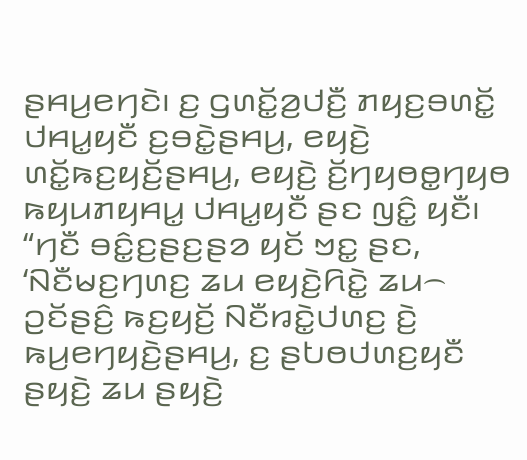ꤔꤌꤣ꤬ꤕꤚꤢꤧ꤯ ꤢ꤬ ꤞꤛꤢꤩ꤭ꤤ꤬ꤓꤢꤪ꤬ ꤊꤟꤢ꤬ꤋꤛꤢꤩ꤭ ꤓꤌꤣ꤭ꤟꤢꤪ ꤢ꤬ꤋꤢꤧ꤭ꤔꤌꤣ꤬, ꤕꤟꤢꤧ꤬ ꤛꤢꤩ꤭ꤒꤢ꤬ꤟꤢꤩ꤬ꤔꤌꤣ꤬, ꤕꤟꤢꤧ꤬ ꤢꤩ꤬ꤚꤟꤥꤥ꤭ꤚꤟꤥ ꤒꤟꤣꤊꤟꤌꤣ꤭ ꤓꤌꤣ꤭ꤟꤢꤪ ꤔꤢ ꤜꤢꤨ꤭ ꤟꤢꤪ꤯
“ꤚꤢꤪ ꤋꤢꤨ꤭ꤢ꤬ꤔꤢ꤬ꤔꤤ ꤟꤢꤩ ꤠꤢ꤭ ꤔꤢ, ‘ꤡꤢꤪꤗꤢ꤬ꤚꤛꤢ꤬ ꤘꤣ ꤕꤟꤢꤧ꤬ꤖꤢꤧ꤭ ꤘꤣ꤮ ꤑꤢꤩꤔꤢꤨ꤬ ꤒꤢ꤬ꤟꤢꤩ꤬ ꤡꤢꤪꤙꤢꤧ꤭ꤓꤛꤢ꤬ ꤢꤧ꤬ ꤒꤣ꤬ꤕꤚꤟꤢꤧ꤬ꤔꤌꤣ꤬, ꤢ꤬ ꤔꤝꤥꤓꤛꤢ꤬ꤟꤢꤪ ꤔꤟꤢꤧ꤬ ꤘꤣ ꤔꤟꤢꤧ꤬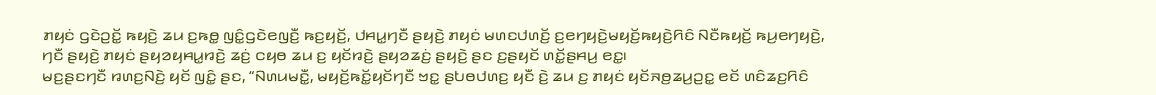ꤊꤟꤢꤦ ꤞꤢꤧꤑꤢꤩ꤭ ꤒꤟꤢꤧ꤬ ꤘꤣ ꤢ꤬ꤒꤥ꤭ ꤜꤢꤨ꤭ꤞꤢꤧꤕꤜꤢꤪ꤬ ꤒꤢ꤬ꤟꤢꤩ꤬, ꤓꤌꤣ꤭ꤚꤢꤪ ꤔꤟꤢꤧ꤬ ꤊꤟꤢꤦ ꤗꤛꤢꤓꤛꤢꤩ꤬ ꤢ꤬ꤕꤚꤟꤢꤧ꤬ꤗꤟꤢꤩ꤬ꤒꤟꤢꤧ꤬ꤖꤢꤨ ꤡꤢꤪꤒꤟꤢꤩ꤬ ꤒꤣ꤬ꤕꤚꤟꤢꤧ꤬, ꤚꤢꤪ ꤔꤟꤢꤧ꤬ ꤊꤟꤢꤦ ꤔꤟꤤꤟꤌꤣ꤭ꤙꤢꤧ꤬ ꤘꤢꤦ꤬ ꤍꤟꤥ ꤘꤣ ꤢ꤬ ꤟꤢꤩꤙꤢꤧ꤬ ꤔꤟꤤꤘꤢꤦ꤬ ꤔꤟꤢꤧ꤬ ꤔꤢ ꤢ꤬ꤔꤟꤢꤩ ꤛꤢꤩ꤭ꤔꤌꤣ꤬ ꤕꤢ꤭꤯
ꤗꤢ꤬ꤔꤢꤚꤢꤪ ꤙꤛꤢ꤬ꤡꤢꤧ꤬ ꤟꤢꤩ ꤜꤢꤨ꤭ ꤔꤢ, “ꤡꤛꤣꤗꤢꤪ꤭, ꤗꤟꤢꤩ꤬ꤒꤢꤩ꤭ꤟꤢꤩꤚꤢꤪ ꤠꤢ꤭ ꤔꤝꤥꤓꤛꤢ꤬ ꤟꤢꤪ ꤢꤧ꤬ ꤘꤣ ꤢ꤬ ꤊꤟꤢꤦ ꤟꤢꤩꤏꤥ꤬ꤘꤣ꤬ꤑꤢ꤭ ꤕꤢꤩ ꤛꤢꤨꤘꤢ꤬ꤖꤢꤨ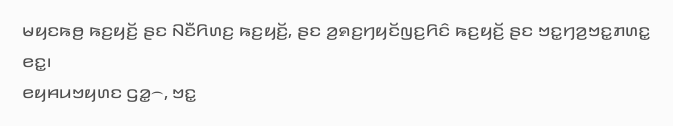ꤗꤟꤢꤒꤥ꤬ ꤒꤢ꤬ꤟꤢꤩ꤬ ꤔꤢ ꤡꤢꤪꤖꤛꤢ꤬ ꤒꤢ꤬ꤟꤢꤩ꤬, ꤔꤢ ꤤ꤬ꤎꤢ꤬ꤚꤟꤢꤩꤜꤢ꤬ꤖꤢꤨ ꤒꤢ꤬ꤟꤢꤩ꤬ ꤔꤢ ꤠꤢ꤭ꤚꤤ꤬ꤠꤢ꤭ꤊꤛꤢ꤭ ꤕꤢ꤭꤯
ꤕꤟꤌꤣꤠꤟꤛꤢ ꤞꤤ꤭꤮, ꤠꤢ꤭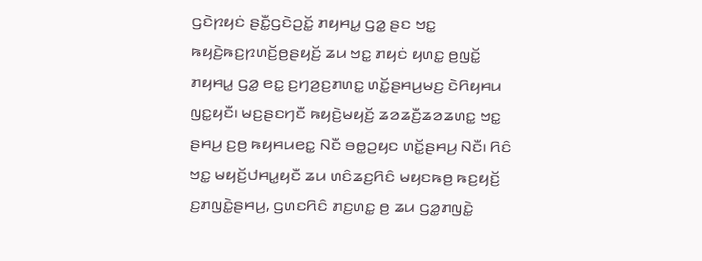ꤞꤢꤧꤐꤟꤢꤦ ꤔꤢꤪ꤭ꤞꤢꤧꤑꤢꤩ꤭ ꤊꤟꤌꤣ꤭ ꤞꤤ꤭ ꤔꤢ ꤠꤢ꤭ ꤒꤟꤢꤧ꤬ꤒꤢ꤬ꤐꤛꤢꤩ꤬ꤥ꤬ꤔꤟꤢꤩ꤬ ꤘꤣ ꤠꤢ꤭ ꤊꤟꤢꤦ ꤟꤛꤢ꤭ ꤥ꤬ꤜꤢꤩ꤭ ꤊꤟꤌꤣ꤭ ꤞꤤ꤭ ꤕꤢ꤭ ꤢ꤬ꤚꤤ꤬ꤢ꤬ꤊꤛꤢ꤭ ꤛꤢꤩ꤭ꤔꤌꤣ꤬ꤗꤢ꤬ ꤢꤧꤖꤟꤌꤣ ꤜꤢ꤭ꤟꤢꤪ꤯ ꤗꤢ꤬ꤔꤢꤚꤢꤪ ꤒꤟꤢꤧ꤬ꤗꤟꤢꤩ꤬ ꤘꤤꤘꤢꤪ꤬ꤘꤤꤘꤛꤢ꤭ ꤠꤢ꤭ ꤔꤌꤣ꤬ ꤢ꤬ꤥ꤬ ꤒꤟꤌꤣꤕꤢ꤭ ꤡꤢꤪ ꤋꤥ꤭ꤑꤟꤢ ꤛꤢꤩ꤭ꤔꤌꤣ꤬ ꤡꤢꤪ꤯ ꤖꤢꤨ ꤠꤢ꤭ ꤗꤟꤢꤩ꤬ꤓꤌꤣ꤭ꤟꤢꤪ ꤘꤣ ꤛꤢꤨꤘꤢ꤬ꤖꤢꤨ ꤗꤟꤢꤒꤥ꤬ ꤒꤢ꤬ꤟꤢꤩ꤬ ꤢ꤬ꤊꤜꤢꤧ꤭ꤔꤌꤣ꤬, ꤞꤛꤢꤖꤢꤨ ꤊꤢ꤬ꤛꤢ꤭ ꤥ꤬ ꤘꤣ ꤞꤤ꤭ꤊꤜꤢꤧ꤭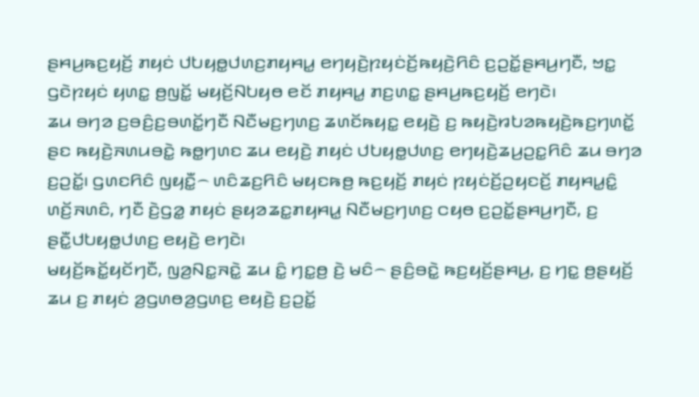ꤔꤌꤣ꤬ꤒꤢ꤬ꤟꤢꤩ꤬ ꤊꤟꤢꤦ ꤓꤝꤟꤥ꤭ꤓꤛꤢ꤬ꤊꤟꤌꤣ꤭ ꤕꤚꤟꤢꤧ꤬ꤐꤟꤢꤦꤢꤩ꤬ꤒꤟꤢꤧ꤬ꤖꤢꤨ ꤢ꤬ꤑꤢꤩ꤭ꤔꤌꤣ꤬ꤚꤢꤪ, ꤠꤢ꤭ ꤞꤢꤧꤐꤟꤢꤦ ꤟꤛꤢ꤭ ꤥ꤬ꤜꤢꤩ꤭ ꤗꤟꤢꤩ꤬ꤡꤝꤟꤥ ꤕꤢꤩ ꤊꤟꤌꤣ꤭ ꤊꤢ꤬ꤛꤢ꤭ ꤔꤌꤣ꤬ꤒꤢ꤬ꤟꤢꤩ꤬ ꤕꤚꤢꤧ꤯
ꤘꤣ ꤋꤚꤤ ꤢ꤬ꤋꤢꤨ꤬ꤢ꤬ꤋꤛꤢꤩ꤭ꤚꤢꤪ ꤡꤢꤪꤗꤢ꤬ꤚꤛꤢ꤬ ꤘꤛꤢꤩꤒꤟꤢ꤭ ꤕꤟꤢꤧ꤬ ꤢ꤬ ꤒꤟꤢꤧ꤬ꤙꤝꤤꤒꤟꤢꤧ꤬ꤒꤢ꤬ꤚꤛꤢꤩ꤭ ꤔꤢ ꤒꤟꤢꤧ꤬ꤏꤛꤣꤋꤢꤧ꤭ ꤒꤥ꤭ꤚꤛꤢ ꤘꤣ ꤕꤟꤢꤧ꤬ ꤊꤟꤢꤦ ꤓꤝꤟꤥ꤭ꤓꤛꤢ꤬ ꤕꤚꤟꤢꤧ꤬ꤘꤣ꤬ꤑꤢ꤭ꤖꤢꤨ ꤘꤣ ꤋꤚꤤ ꤢ꤬ꤑꤢꤩ꤭꤯ ꤞꤛꤢꤖꤢꤨ ꤜꤟꤢꤪ꤭꤮ ꤛꤢꤨꤘꤢ꤬ꤖꤢꤨ ꤗꤟꤢꤒꤥ꤬ ꤒꤢ꤬ꤟꤢꤩ꤬ ꤊꤟꤢꤦ ꤐꤟꤢꤦꤢꤩ꤬ꤑꤟꤢꤢꤩ꤬ ꤊꤟꤌꤣ꤭ꤢꤨ꤭ ꤛꤢꤩ꤬ꤏꤛꤢꤨ, ꤚꤢꤪ ꤢꤧ꤬ꤞꤤ꤭ ꤊꤟꤢꤦ ꤔꤟꤤꤘꤢ꤭ꤊꤟꤌꤣ꤭ ꤡꤢꤪꤗꤢ꤬ꤚꤛꤢ꤬ ꤍꤟꤥ ꤢ꤬ꤑꤢꤩ꤭ꤔꤌꤣ꤬ꤚꤢꤪ, ꤢ꤬ ꤔꤢꤪ꤭ꤓꤝꤟꤥ꤭ꤓꤛꤢ꤬ ꤕꤟꤢꤧ꤬ ꤕꤚꤢꤧ꤯
ꤗꤟꤢꤩ꤬ꤒꤢꤩ꤭ꤟꤢꤩꤚꤢꤪ, ꤜꤤ꤬ꤡꤢ꤭ꤏꤢꤧ꤭ ꤘꤣ ꤢꤨ꤭ ꤚꤢ꤭ꤥ꤬ ꤢꤧ꤬ ꤗꤢꤨ꤮ ꤔꤢꤨ꤬ꤋꤢꤧ꤭ ꤒꤢ꤬ꤟꤢꤩ꤬ꤔꤌꤣ꤬, ꤢ꤬ ꤚꤢ꤭ ꤥ꤬ꤔꤟꤢꤩ꤬ ꤘꤣ ꤢ꤬ ꤊꤟꤢꤦ ꤤ꤬ꤞꤛꤥꤤ꤬ꤞꤛꤢ꤬ ꤕꤟꤢꤧ꤬ ꤢ꤬ꤑꤢꤩ꤭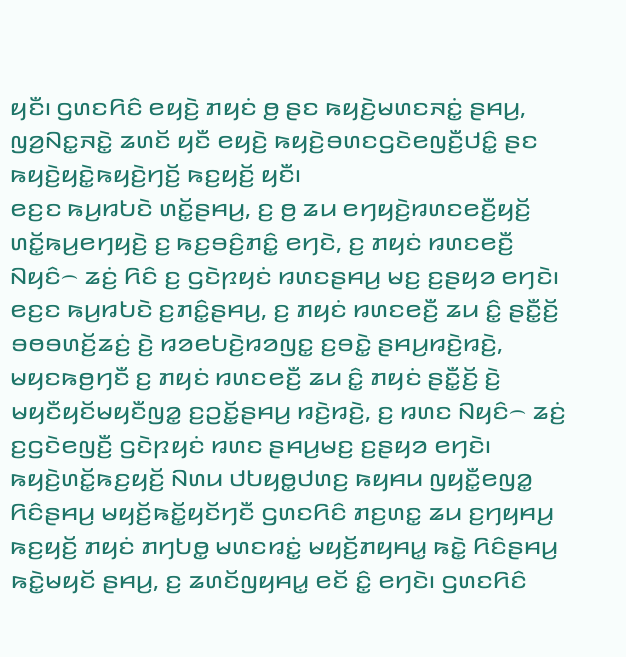ꤟꤢꤪ꤯ ꤞꤛꤢꤖꤢꤨ ꤕꤟꤢꤧ꤬ ꤊꤟꤢꤦ ꤥ꤬ ꤔꤢ ꤒꤟꤢꤧ꤬ꤗꤛꤢꤏꤢꤦ꤭ ꤔꤌꤣ꤬, ꤜꤤ꤬ꤡꤢ꤭ꤏꤢꤧ꤭ ꤘꤛꤢꤩ ꤟꤢꤪ ꤕꤟꤢꤧ꤬ ꤒꤟꤢꤧ꤬ꤋꤛꤢꤞꤢꤧꤕꤜꤢꤪ꤬ꤓꤢꤨ꤭ ꤔꤢ ꤒꤟꤢꤧ꤬ꤟꤢꤧ꤭ꤒꤟꤢꤧ꤬ꤚꤢꤩ꤬ ꤒꤢ꤬ꤟꤢꤩ꤬ ꤟꤢꤪ꤯
ꤕꤢ꤬ꤢ ꤒꤣ꤬ꤙꤝꤢꤧ ꤛꤢꤩ꤭ꤔꤌꤣ꤬, ꤢ꤬ ꤥ꤬ ꤘꤣ ꤕꤚꤟꤢꤧ꤬ꤙꤛꤢꤕꤢꤪ꤬ꤟꤢꤩ꤬ ꤛꤢꤩ꤭ꤒꤣ꤬ꤕꤚꤟꤢꤧ꤬ ꤢ꤬ ꤒꤢ꤬ꤋꤢꤨ꤬ꤊꤢꤨ꤭ ꤕꤚꤢꤧ, ꤢ꤬ ꤊꤟꤢꤦ ꤙꤛꤢꤕꤢꤪ꤬ ꤡꤟꤢꤨ꤮ ꤘꤢꤦ꤬ ꤖꤢꤨ ꤢ꤬ ꤞꤢꤧꤐꤟꤢꤦ ꤙꤛꤢꤔꤌꤣ꤬ ꤗꤢ꤬ ꤢ꤬ꤔꤟꤤ ꤕꤚꤢꤧ꤯ ꤕꤢ꤬ꤢ ꤒꤣ꤬ꤙꤝꤢꤧ ꤢ꤬ꤊꤢꤨ꤭ꤔꤌꤣ꤬, ꤢ꤬ ꤊꤟꤢꤦ ꤙꤛꤢꤕꤢꤪ꤬ ꤘꤣ ꤢꤨ꤭ ꤔꤢꤪ꤭ꤢꤩ꤬ ꤋꤥꤋꤛꤢꤩ꤬ꤘꤢꤦ꤬ ꤢꤧ꤬ ꤙꤤꤕꤝꤢꤧ꤬ꤙꤤꤜꤢ꤭ ꤢ꤬ꤋꤢꤧ꤭ ꤔꤌꤣ꤬ꤙꤢꤧ꤬ꤙꤢꤧ꤬, ꤗꤟꤢꤒꤥ꤬ꤚꤢꤪ ꤢ꤬ ꤊꤟꤢꤦ ꤙꤛꤢꤕꤢꤪ꤬ ꤘꤣ ꤢꤨ꤭ ꤊꤟꤢꤦ ꤔꤢꤪ꤭ꤢꤩ꤬ ꤢꤧ꤬ ꤗꤟꤢꤪꤟꤢꤩꤗꤟꤢꤪꤜꤤ꤭ ꤢ꤬ꤑꤢꤩ꤭ꤔꤌꤣ꤬ ꤙꤢꤧ꤬ꤙꤢꤧ꤬, ꤢ꤬ ꤙꤛꤢ ꤡꤟꤢꤨ꤮ ꤘꤢꤦ꤬ ꤢ꤬ꤞꤢꤧꤕꤜꤢꤪ꤬ ꤞꤢꤧꤐꤟꤢꤦ ꤙꤛꤢ ꤔꤌꤣ꤬ꤗꤢ꤬ ꤢ꤬ꤔꤟꤤ ꤕꤚꤢꤧ꤯
ꤒꤟꤢꤧ꤬ꤛꤢꤩ꤭ꤒꤢ꤬ꤟꤢꤩ꤬ ꤡꤛꤣ ꤓꤝꤟꤥ꤭ꤓꤛꤢ꤬ ꤒꤟꤌꤣ ꤜꤟꤢꤪ꤭ꤕꤜꤤ꤭ ꤖꤢꤨꤔꤌꤣ꤬ ꤗꤟꤢꤩ꤬ꤒꤢꤩ꤭ꤟꤢꤩꤚꤢꤪ ꤞꤛꤢꤖꤢꤨ ꤊꤢ꤬ꤛꤢ꤭ ꤘꤣ ꤢ꤬ꤚꤟꤌꤣ꤬ ꤒꤢ꤬ꤟꤢꤩ꤬ ꤊꤟꤢꤦ ꤊꤚꤝꤥ꤭ ꤗꤛꤢꤙꤢꤦ꤭ ꤗꤟꤢꤩ꤬ꤊꤟꤌꤣ꤭ ꤒꤢꤧ꤭ ꤖꤢꤨꤔꤌꤣ꤬ ꤒꤢꤧ꤭ꤗꤟꤢꤩ ꤔꤌꤣ꤬, ꤢ꤬ ꤘꤛꤢꤩꤜꤟꤌꤣ꤭ ꤕꤢꤩ ꤢꤨ꤭ ꤕꤚꤢꤧ꤯ ꤞꤛꤢꤖꤢꤨ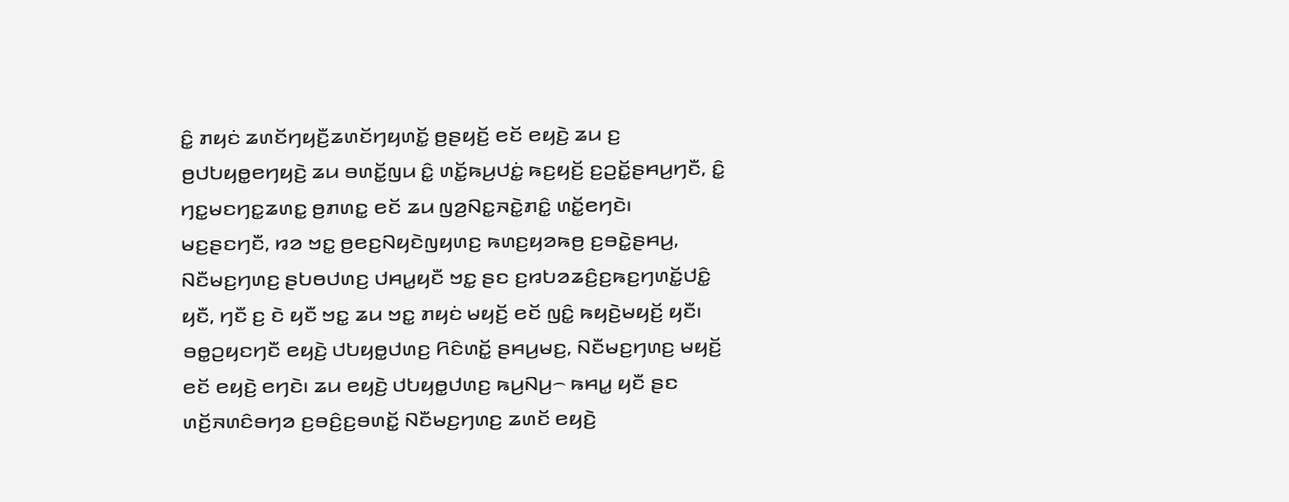ꤢꤨ꤭ ꤊꤟꤢꤦ ꤘꤛꤢꤩꤚꤟꤢꤪ꤬ꤘꤛꤢꤩꤚꤟꤛꤢꤩ꤭ ꤥ꤬ꤔꤟꤢꤩ꤬ ꤕꤢꤩ ꤕꤟꤢꤧ꤬ ꤘꤣ ꤢ꤬ ꤥ꤬ꤓꤝꤟꤥ꤭ꤕꤚꤟꤢꤧ꤬ ꤘꤣ ꤋꤛꤢꤩ꤭ꤜꤣ ꤢꤨ꤭ ꤛꤢꤩ꤭ꤒꤣ꤬ꤓꤢꤦ꤭ ꤒꤢ꤬ꤟꤢꤩ꤬ ꤢ꤬ꤑꤢꤩ꤭ꤔꤌꤣ꤬ꤚꤢꤪ, ꤢꤨ꤭ ꤚꤢ꤭ꤗꤢꤚꤢ꤭ꤘꤛꤢ꤭ ꤥ꤬ꤊꤛꤢ꤭ ꤕꤢꤩ ꤘꤣ ꤜꤤ꤬ꤡꤢ꤭ꤏꤢꤧ꤭ꤊꤢꤨ꤭ ꤛꤢꤩ꤭ꤕꤚꤢꤧ꤯
ꤗꤢ꤬ꤔꤢꤚꤢꤪ, ꤙꤤ ꤠꤢ꤭ ꤥ꤬ꤕꤢ꤬ꤡꤟꤢꤧꤜꤟꤛꤢ꤬ ꤒꤛꤢ꤬ꤟꤤꤒꤥ꤬ ꤢ꤬ꤋꤢꤧ꤭ꤔꤌꤣ꤬, ꤡꤢꤪꤗꤢ꤬ꤚꤛꤢ꤬ ꤔꤝꤥꤓꤛꤢ꤬ ꤓꤌꤣ꤭ꤟꤢꤪ ꤠꤢ꤭ ꤔꤢ ꤢ꤬ꤙꤝꤤꤘꤢꤨ꤬ꤢ꤬ꤒꤢ꤬ꤚꤛꤢꤩ꤭ꤓꤢꤨ꤭ ꤟꤢꤪ, ꤚꤢꤪ ꤢ꤬ ꤢꤧ ꤟꤢꤪ ꤠꤢ꤭ ꤘꤣ ꤠꤢ꤭ ꤊꤟꤢꤦ ꤗꤟꤢꤩ꤬ ꤕꤢꤩ ꤜꤢꤨ꤭ ꤒꤟꤢꤧ꤬ꤗꤟꤢꤩ꤬ ꤟꤢꤪ꤯
ꤋꤥ꤭ꤑꤟꤢꤚꤢꤪ ꤕꤟꤢꤧ꤬ ꤓꤝꤟꤥ꤭ꤓꤛꤢ꤬ ꤖꤢꤨꤛꤢꤩ꤭ ꤔꤌꤣ꤬ꤗꤢ꤬, ꤡꤢꤪꤗꤢ꤬ꤚꤛꤢ꤬ ꤗꤟꤢꤩ꤬ ꤕꤢꤩ ꤕꤟꤢꤧ꤬ ꤕꤚꤢꤧ꤯ ꤘꤣ ꤕꤟꤢꤧ꤬ ꤓꤝꤟꤥ꤭ꤓꤛꤢ꤬ ꤒꤣ꤬ꤡꤣ꤬꤮ ꤒꤌꤣ꤭ ꤟꤢꤪ ꤔꤢ ꤛꤢꤩ꤬ꤏꤛꤢꤨꤋꤚꤤ ꤢ꤬ꤋꤢꤨ꤬ꤢ꤬ꤋꤛꤢꤩ꤭ ꤡꤢꤪꤗꤢ꤬ꤚꤛꤢ꤬ ꤘꤛꤢꤩ ꤕꤟꤢꤧ꤬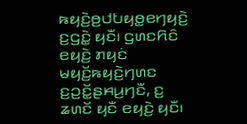ꤒꤟꤢꤧ꤬ꤥ꤬ꤓꤝꤟꤥ꤭ꤕꤚꤟꤢꤧ꤬ ꤢ꤬ꤞꤢꤧ꤭ ꤟꤢꤪ꤯ ꤞꤛꤢꤖꤢꤨ ꤕꤟꤢꤧ꤬ ꤊꤟꤢꤦ ꤗꤟꤢꤩ꤬ꤒꤟꤢꤧ꤬ꤚꤛꤢ ꤢ꤬ꤑꤢꤩ꤭ꤔꤌꤣ꤬ꤚꤢꤪ, ꤢ꤬ ꤘꤛꤢꤩ ꤟꤢꤪ ꤕꤟꤢꤧ꤬ ꤟꤢꤪ꤯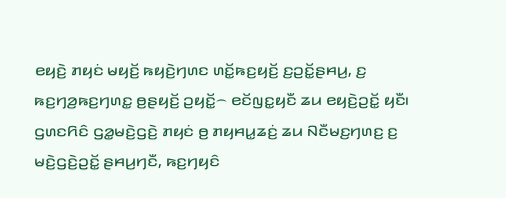ꤕꤟꤢꤧ꤬ ꤊꤟꤢꤦ ꤗꤟꤢꤩ꤬ ꤒꤟꤢꤧ꤬ꤚꤛꤢ ꤛꤢꤩ꤭ꤒꤢ꤬ꤟꤢꤩ꤬ ꤢ꤬ꤑꤢꤩ꤭ꤔꤌꤣ꤬, ꤢ꤬ ꤒꤢ꤬ꤚꤤ꤬ꤒꤢ꤬ꤚꤛꤢ꤭ ꤥ꤬ꤔꤟꤢꤩ꤬ ꤑꤟꤢꤩ꤭꤮ ꤕꤢꤩꤜꤢ꤭ꤟꤢꤪ ꤘꤣ ꤕꤟꤢꤧ꤬ꤑꤢꤩ꤭ ꤟꤢꤪ꤯
ꤞꤛꤢꤖꤢꤨ ꤞꤤ꤭ꤗꤢꤧ꤬ꤞꤢꤧ꤬ ꤊꤟꤢꤦ ꤥ꤬ ꤊꤟꤌꤣ꤭ꤘꤢꤦ꤬ ꤘꤣ ꤡꤢꤪꤗꤢ꤬ꤚꤛꤢ꤬ ꤢ꤬ ꤗꤢꤧ꤬ꤞꤢꤧ꤬ꤑꤢꤩ꤭ ꤔꤌꤣ꤬ꤚꤢꤪ, ꤒꤢ꤬ꤚꤟꤢꤨ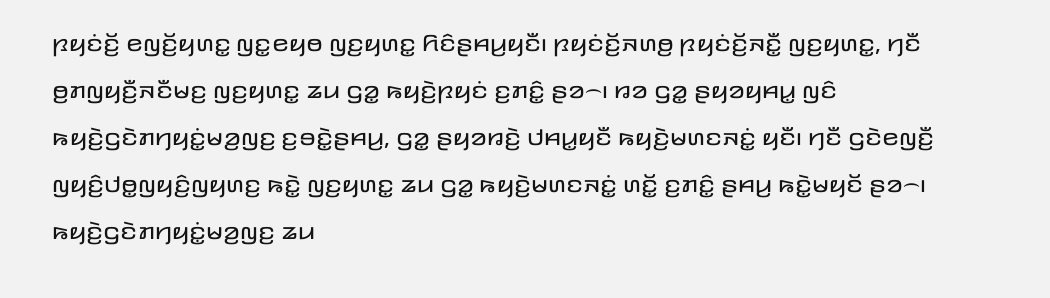ꤐꤟꤢꤦꤢꤩ꤬ ꤕꤜꤢꤩ꤬ꤟꤛꤢ꤭ ꤜꤢ꤭ꤕꤟꤥ ꤜꤢ꤬ꤟꤛꤢ꤭ ꤖꤢꤨꤔꤌꤣ꤬ꤟꤢꤪ꤯ ꤐꤟꤢꤦꤢꤩ꤬ꤏꤛꤥ꤬ ꤐꤟꤢꤦꤢꤩ꤬ꤏꤢꤪ꤭ ꤜꤢ꤬ꤟꤛꤢ꤭, ꤚꤢꤪ ꤥ꤬ꤊꤜꤟꤢꤪ꤬ꤏꤢꤪꤗꤢ꤬ ꤜꤢ꤬ꤟꤛꤢ꤭ ꤘꤣ ꤞꤤ꤭ ꤒꤟꤢꤧ꤬ꤐꤟꤢꤦ ꤢ꤬ꤊꤢꤨ꤭ ꤔꤤ꤮꤯ ꤙꤤ ꤞꤤ꤭ ꤔꤟꤤꤟꤌꤣ꤭ ꤜꤢꤨ ꤒꤟꤢꤧ꤬ꤞꤢꤧꤊꤚꤟꤢꤦ꤭ꤗꤤ꤬ꤜꤢ꤬ ꤢ꤬ꤋꤢꤧ꤭ꤔꤌꤣ꤬, ꤞꤤ꤭ ꤔꤟꤤꤙꤢꤧ꤬ ꤓꤌꤣ꤭ꤟꤢꤪ ꤒꤟꤢꤧ꤬ꤗꤛꤢꤏꤢꤦ꤭ ꤟꤢꤪ꤯ ꤚꤢꤪ ꤞꤢꤧꤕꤜꤢꤪ꤬ ꤜꤟꤢꤨ꤬ꤓꤥ꤭ꤜꤟꤢꤨ꤬ꤜꤟꤛꤢ꤬ ꤒꤢꤧ꤭ ꤜꤢ꤬ꤟꤛꤢ꤭ ꤘꤣ ꤞꤤ꤭ ꤒꤟꤢꤧ꤬ꤗꤛꤢꤏꤢꤦ꤭ ꤛꤢꤩ꤭ ꤢ꤬ꤊꤢꤨ꤭ ꤔꤌꤣ꤬ ꤒꤢꤧ꤭ꤗꤟꤢꤩ ꤔꤤ꤮꤯ ꤒꤟꤢꤧ꤬ꤞꤢꤧꤊꤚꤟꤢꤦ꤭ꤗꤤ꤬ꤜꤢ꤬ ꤘꤣ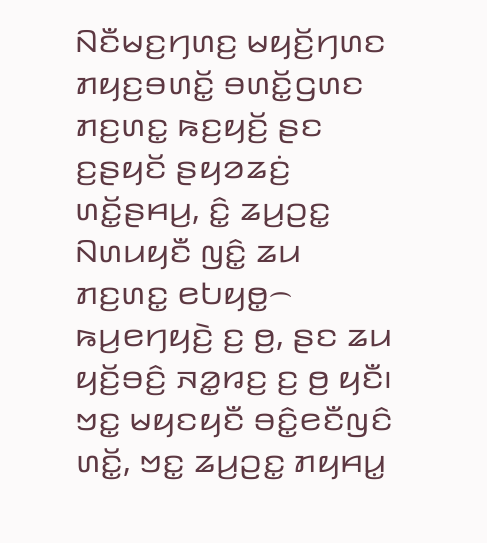ꤡꤢꤪꤗꤢ꤬ꤚꤛꤢ꤬ ꤗꤟꤢꤩ꤬ꤚꤛꤢ ꤊꤟꤢ꤬ꤋꤛꤢꤩ꤭ ꤋꤛꤢꤩ꤭ꤞꤛꤢ ꤊꤢ꤬ꤛꤢ꤭ ꤒꤢ꤬ꤟꤢꤩ꤬ ꤔꤢ ꤢ꤬ꤔꤟꤢꤩ ꤔꤟꤤꤘꤢꤦ꤬ ꤛꤢꤩ꤭ꤔꤌꤣ꤬, ꤢꤨ꤭ ꤘꤣ꤬ꤑꤢ꤭ ꤡꤛꤣꤟꤢꤪ ꤜꤢꤨ꤭ ꤘꤣ ꤊꤢ꤬ꤛꤢ꤭ ꤕꤝꤟꤥ꤭꤮ ꤒꤣ꤬ꤕꤚꤟꤢꤧ꤬ ꤢ꤬ ꤥ꤬, ꤔꤢ ꤘꤣ ꤟꤢꤩ꤬ꤋꤢꤨ꤬ ꤏꤤ꤭ꤙꤢ꤬ ꤢ꤬ ꤥ꤬ ꤟꤢꤪ꤯ ꤠꤢ꤭ ꤗꤟꤢꤟꤢꤪ ꤋꤢꤨ꤭ꤕꤢꤪꤜꤢꤨ ꤛꤢꤩ꤭, ꤠꤢ꤭ ꤘꤣ꤬ꤑꤢ꤭ ꤊꤟꤌꤣ꤭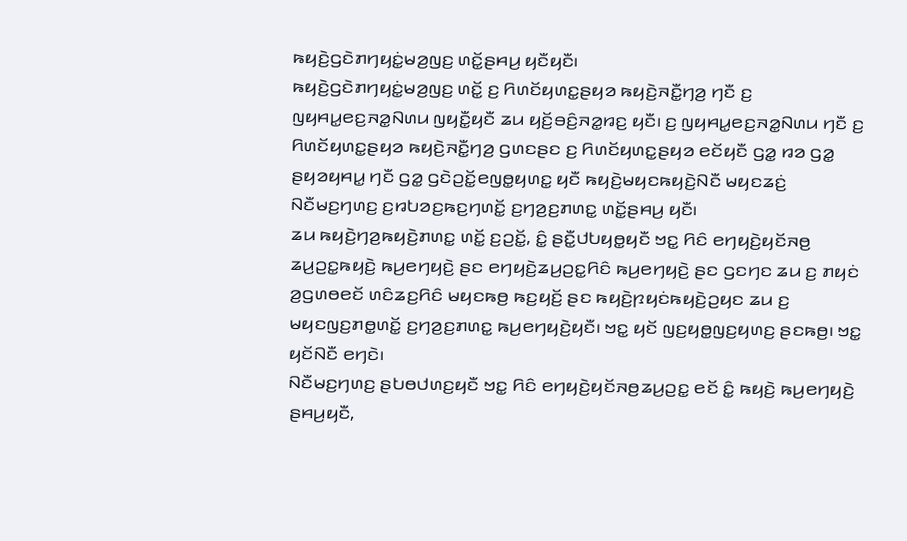ꤒꤟꤢꤧ꤬ꤞꤢꤧꤊꤚꤟꤢꤦ꤭ꤗꤤ꤬ꤜꤢ꤬ ꤛꤢꤩ꤭ꤔꤌꤣ꤬ ꤟꤢꤪꤟꤢꤪ꤯
ꤒꤟꤢꤧ꤬ꤞꤢꤧꤊꤚꤟꤢꤦ꤭ꤗꤤ꤬ꤜꤢ꤬ ꤛꤢꤩ꤭ ꤢ꤬ ꤖꤛꤢꤩꤟꤛꤢ꤭ꤔꤟꤤ ꤒꤟꤢꤧ꤬ꤏꤢꤪ꤭ꤚꤤ꤬ ꤚꤢꤪ ꤢ꤬ ꤜꤟꤌꤣ꤭ꤕꤢ꤬ꤏꤤ꤭ꤡꤛꤣ ꤜꤟꤢꤪ꤭ꤟꤢꤪ ꤘꤣ ꤟꤢꤩ꤬ꤋꤢꤨ꤬ꤏꤤ꤭ꤙꤢ꤬ ꤟꤢꤪ꤯ ꤢ꤬ ꤜꤟꤌꤣ꤭ꤕꤢ꤬ꤏꤤ꤭ꤡꤛꤣ ꤚꤢꤪ ꤢ꤬ ꤖꤛꤢꤩꤟꤛꤢ꤭ꤔꤟꤤ ꤒꤟꤢꤧ꤬ꤏꤢꤪ꤭ꤚꤤ꤬ ꤞꤛꤢꤔꤢ ꤢ꤬ ꤖꤛꤢꤩꤟꤛꤢ꤭ꤔꤟꤤ ꤕꤢꤩꤟꤢꤪ ꤞꤤ꤭ ꤙꤤ ꤞꤤ꤭ ꤔꤟꤤꤟꤌꤣ꤭ ꤚꤢꤪ ꤞꤤ꤭ ꤞꤢꤧꤑꤢꤩ꤭ꤕꤜꤥ꤭ꤟꤛꤢ꤭ ꤟꤢꤪ ꤒꤟꤢꤧ꤬ꤗꤟꤢꤒꤟꤢꤧ꤬ꤡꤢꤪ ꤗꤟꤢꤘꤢꤦ꤬ ꤡꤢꤪꤗꤢ꤬ꤚꤛꤢ꤬ ꤢ꤬ꤙꤝꤤꤢ꤬ꤒꤢ꤬ꤚꤛꤢꤩ꤭ ꤢ꤬ꤚꤤ꤬ꤢ꤬ꤊꤛꤢ꤭ ꤛꤢꤩ꤭ꤔꤌꤣ꤬ ꤟꤢꤪ꤯
ꤘꤣ ꤒꤟꤢꤧ꤬ꤚꤤ꤬ꤒꤟꤢꤧ꤬ꤊꤛꤢ꤭ ꤛꤢꤩ꤭ ꤢ꤬ꤑꤢꤩ꤭, ꤢꤨ꤭ ꤔꤢꤪ꤭ꤓꤝꤟꤥ꤭ꤟꤢꤪ ꤠꤢ꤭ ꤖꤢꤨ ꤕꤚꤟꤢꤧ꤬ꤟꤢꤩꤏꤥ꤬ ꤘꤣ꤬ꤑꤢ꤭ꤒꤟꤢꤧ꤬ ꤒꤣ꤬ꤕꤚꤟꤢꤧ꤬ ꤔꤢ ꤕꤚꤟꤢꤧ꤬ꤘꤣ꤬ꤑꤢ꤭ꤖꤢꤨ ꤒꤣ꤬ꤕꤚꤟꤢꤧ꤬ ꤔꤢ ꤞꤢꤚꤢ ꤘꤣ ꤢ꤬ ꤊꤟꤢꤦ ꤤ꤬ꤞꤛꤥꤕꤢꤩ ꤛꤢꤨꤘꤢ꤬ꤖꤢꤨ ꤗꤟꤢꤒꤥ꤬ ꤒꤢ꤬ꤟꤢꤩ꤬ ꤔꤢ ꤒꤟꤢꤧ꤬ꤐꤟꤢꤦꤒꤟꤢꤧ꤬ꤑꤟꤢ ꤘꤣ ꤢ꤬ ꤗꤟꤢꤜꤢ꤬ꤊꤥ꤭ꤛꤢꤩ꤭ ꤢ꤬ꤚꤤ꤬ꤢ꤬ꤊꤛꤢ꤭ ꤒꤣ꤬ꤕꤚꤟꤢꤧ꤬ꤟꤢꤪ꤯ ꤠꤢ꤭ ꤟꤢꤩ ꤜꤢ꤬ꤟꤥ꤭ꤜꤢ꤬ꤟꤛꤢ꤬ ꤔꤢꤒꤥ꤬꤯ ꤠꤢ꤭ ꤟꤢꤩꤡꤢꤪ ꤕꤚꤢꤧ꤯
ꤡꤢꤪꤗꤢ꤬ꤚꤛꤢ꤬ ꤔꤝꤥꤓꤛꤢ꤬ꤟꤢꤪ ꤠꤢ꤭ ꤖꤢꤨ ꤕꤚꤟꤢꤧ꤬ꤟꤢꤩꤏꤥ꤬ꤘꤣ꤬ꤑꤢ꤭ ꤕꤢꤩ ꤢꤨ꤭ ꤒꤟꤢꤧ꤬ ꤒꤣ꤬ꤕꤚꤟꤢꤧ꤬ ꤔꤌꤣ꤬ꤟꤢꤪ,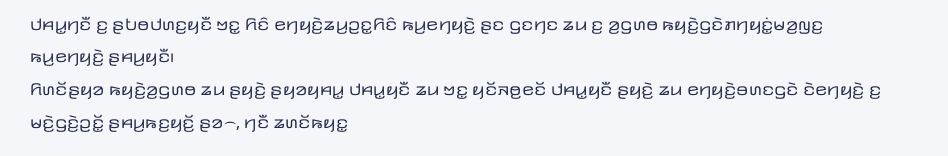ꤓꤌꤣ꤭ꤚꤢꤪ ꤢ꤬ ꤔꤝꤥꤓꤛꤢ꤬ꤟꤢꤪ ꤠꤢ꤭ ꤖꤢꤨ ꤕꤚꤟꤢꤧ꤬ꤘꤣ꤬ꤑꤢ꤭ꤖꤢꤨ ꤒꤣ꤬ꤕꤚꤟꤢꤧ꤬ ꤔꤢ ꤞꤢꤚꤢ ꤘꤣ ꤢ꤬ ꤤ꤬ꤞꤛꤥ ꤒꤟꤢꤧ꤬ꤞꤢꤧꤊꤚꤟꤢꤦ꤭ꤗꤤ꤬ꤜꤢ꤬ ꤒꤣ꤬ꤕꤚꤟꤢꤧ꤬ ꤔꤌꤣ꤬ꤟꤢꤪ꤯
ꤖꤛꤢꤩꤔꤟꤤ ꤒꤟꤢꤧ꤬ꤤ꤬ꤞꤛꤥ ꤘꤣ ꤔꤟꤢꤧ꤬ ꤔꤟꤤꤟꤌꤣ꤭ ꤓꤌꤣ꤭ꤟꤢꤪ ꤘꤣ ꤠꤢ꤭ ꤟꤢꤩꤏꤥ꤬ꤕꤢꤩ ꤓꤌꤣ꤭ꤟꤢꤪ ꤔꤟꤢꤧ꤬ ꤘꤣ ꤕꤚꤟꤢꤧ꤬ꤋꤛꤢꤞꤢꤧ ꤢꤧꤕꤚꤟꤢꤧ꤬ ꤢ꤬ ꤗꤢꤧ꤬ꤞꤢꤧ꤬ꤑꤢꤩ꤭ ꤔꤌꤣ꤬ꤒꤢ꤬ꤟꤢꤩ꤬ ꤔꤤ꤮, ꤚꤢꤪ ꤘꤛꤢꤩꤒꤟꤢ꤭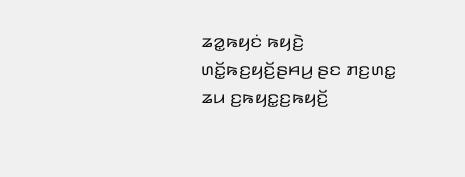ꤘꤤ꤭ꤒꤟꤢꤦ ꤒꤟꤢꤧ꤬ ꤛꤢꤩ꤭ꤒꤢ꤬ꤟꤢꤩ꤬ꤔꤌꤣ꤬ ꤔꤢ ꤊꤢ꤬ꤛꤢ꤭ ꤘꤣ ꤢ꤬ꤒꤟꤢ꤭ꤢ꤬ꤒꤟꤢꤩ꤬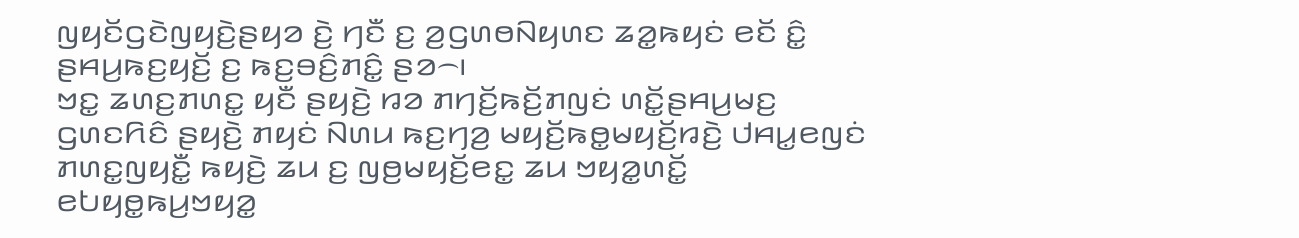ꤜꤟꤢꤩꤞꤢꤧꤜꤟꤢꤧ꤬ꤔꤟꤤ ꤢꤧ꤬ ꤚꤢꤪ ꤢ꤬ ꤤ꤬ꤞꤛꤥꤡꤟꤛꤢ ꤘꤤ꤭ꤒꤟꤢꤦ ꤕꤢꤩ ꤢꤨ꤭ ꤔꤌꤣ꤬ꤒꤢ꤬ꤟꤢꤩ꤬ ꤢ꤬ ꤒꤢ꤬ꤋꤢꤨ꤬ꤊꤢꤨ꤭ ꤔꤤ꤮꤯
ꤠꤢ꤭ ꤘꤛꤢ꤬ꤊꤛꤢ꤭ ꤟꤢꤪ ꤔꤟꤢꤧ꤬ ꤙꤤ ꤊꤚꤢꤩ꤬ꤒꤢꤩ꤬ꤊꤜꤢꤦ ꤛꤢꤩ꤭ꤔꤌꤣ꤬ꤗꤢ꤬ ꤞꤛꤢꤖꤢꤨ ꤔꤟꤢꤧ꤬ ꤊꤟꤢꤦ ꤡꤛꤣ ꤒꤢ꤬ꤚꤤ꤬ ꤗꤟꤢꤩ꤬ꤒꤥ꤭ꤗꤟꤢꤩ꤬ꤙꤢꤧ꤬ ꤓꤌꤣ꤭ꤕꤜꤢꤦ ꤊꤛꤢ꤭ꤜꤟꤢꤪ꤭ ꤒꤟꤢꤧ꤬ ꤘꤣ ꤢ꤬ ꤜꤥ꤬ꤗꤟꤢꤩ꤬ꤕꤢ꤭ ꤘꤣ ꤠꤟꤤ꤭ꤛꤢꤩ꤭ ꤕꤝꤟꤥ꤭ꤒꤣ꤬ꤠꤟꤤ꤭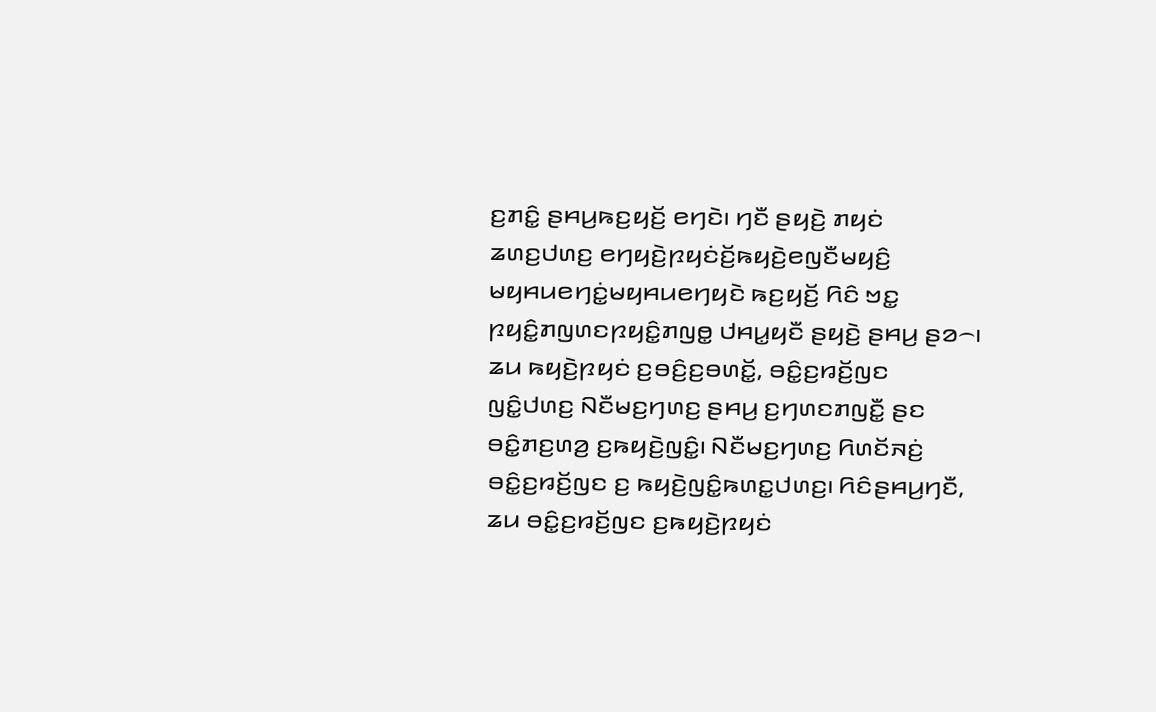ꤢ꤬ꤊꤢꤨ꤭ ꤔꤌꤣ꤬ꤒꤢ꤬ꤟꤢꤩ꤬ ꤕꤚꤢꤧ꤯ ꤚꤢꤪ ꤔꤟꤢꤧ꤬ ꤊꤟꤢꤦ ꤘꤛꤢ꤬ꤓꤛꤢ꤬ ꤕꤚꤟꤢꤧ꤬ꤐꤟꤢꤦꤢꤩ꤬ꤒꤟꤢꤧ꤬ꤕꤜꤢꤪꤗꤟꤢꤨ꤬ ꤗꤟꤌꤣꤕꤚꤢꤦ꤭ꤗꤟꤌꤣꤕꤚꤟꤢꤧ ꤒꤢ꤬ꤟꤢꤩ꤬ ꤖꤢꤨ ꤠꤢ꤭ ꤐꤟꤢꤨ꤭ꤊꤜꤛꤢꤐꤟꤢꤨ꤭ꤊꤜꤥ꤭ ꤓꤌꤣ꤭ꤟꤢꤪ ꤔꤟꤢꤧ꤬ ꤔꤌꤣ꤬ ꤔꤤ꤮꤯
ꤘꤣ ꤒꤟꤢꤧ꤬ꤐꤟꤢꤦ ꤢ꤬ꤋꤢꤨ꤬ꤢ꤬ꤋꤛꤢꤩ꤭, ꤋꤢꤨ꤭ꤢ꤬ꤙꤢꤩ꤬ꤜꤢ ꤜꤢꤨ꤭ꤓꤛꤢ꤬ ꤡꤢꤪꤗꤢ꤬ꤚꤛꤢ꤬ ꤔꤌꤣ꤬ ꤢ꤬ꤚꤛꤢꤊꤜꤢꤪ꤭ ꤔꤢ ꤋꤢꤨ꤭ꤊꤢ꤬ꤛꤤ꤬ ꤢ꤬ꤒꤟꤢꤧ꤬ꤜꤢꤨ꤭꤯ ꤡꤢꤪꤗꤢ꤬ꤚꤛꤢ꤬ ꤖꤛꤢꤩꤏꤢꤦ꤬ ꤋꤢꤨ꤭ꤢ꤬ꤙꤢꤩ꤬ꤜꤢ ꤢ꤬ ꤒꤟꤢꤧ꤬ꤜꤢꤨ꤭ꤒꤛꤢ꤭ꤓꤛꤢ꤬꤯ ꤖꤢꤨꤔꤌꤣ꤬ꤚꤢꤪ, ꤘꤣ ꤋꤢꤨ꤭ꤢ꤬ꤙꤢꤩ꤬ꤜꤢ ꤢ꤬ꤒꤟꤢꤧ꤬ꤐꤟꤢꤦ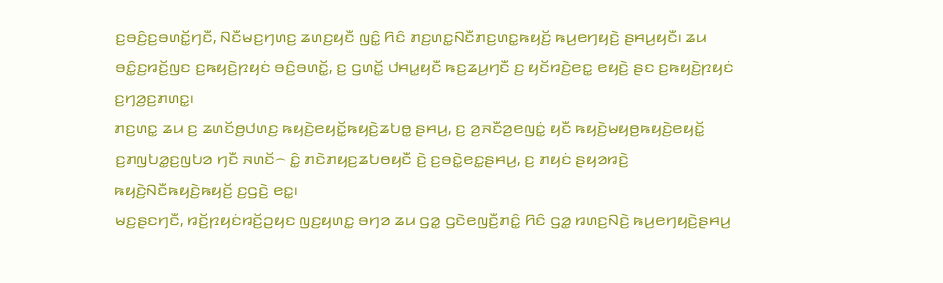ꤢ꤬ꤋꤢꤨ꤬ꤢ꤬ꤋꤛꤢꤩ꤭ꤚꤢꤪ, ꤡꤢꤪꤗꤢ꤬ꤚꤛꤢ꤬ ꤘꤛꤢ꤬ꤟꤢꤪ ꤜꤢꤨ꤭ ꤖꤢꤨ ꤊꤢ꤬ꤛꤢ꤭ꤡꤢꤪꤊꤢ꤬ꤛꤢ꤭ꤒꤟꤢꤩ꤬ ꤒꤣ꤬ꤕꤚꤟꤢꤧ꤬ ꤔꤌꤣ꤬ꤟꤢꤪ꤯ ꤘꤣ ꤋꤢꤨ꤭ꤢ꤬ꤙꤢꤩ꤬ꤜꤢ ꤢ꤬ꤒꤟꤢꤧ꤬ꤐꤟꤢꤦ ꤋꤢꤨ꤬ꤋꤛꤢꤩ꤭, ꤢ꤬ ꤞꤛꤢꤩ꤭ ꤓꤌꤣ꤭ꤟꤢꤪ ꤒꤢ꤬ꤘꤣ꤬ꤚꤢꤪ ꤢ꤬ ꤟꤢꤩꤙꤢꤧ꤬ꤕꤢ꤭ ꤕꤟꤢꤧ꤬ ꤔꤢ ꤢ꤬ꤒꤟꤢꤧ꤬ꤐꤟꤢꤦ ꤢ꤬ꤚꤤ꤬ꤢ꤬ꤊꤛꤢ꤭꤯
ꤊꤢ꤬ꤛꤢ꤭ ꤘꤣ ꤢ꤬ ꤘꤛꤢꤩꤥ꤬ꤓꤛꤢ꤬ ꤒꤟꤢꤧ꤬ꤕꤟꤢꤩ꤭ꤒꤟꤢꤧ꤬ꤘꤝꤥ꤭ ꤔꤌꤣ꤬, ꤢ꤬ ꤤ꤬ꤏꤢꤪꤤ꤬ꤕꤜꤢꤦ꤭ ꤟꤢꤪ ꤒꤟꤢꤧ꤬ꤗꤟꤥ꤬ꤒꤟꤢꤧ꤬ꤕꤟꤢꤩ꤭ ꤢ꤬ꤊꤜꤝꤤ꤭ꤢ꤬ꤜꤝꤤ ꤚꤢꤪ ꤏꤛꤢꤩ꤮ ꤢꤨ꤭ ꤊꤢꤧꤊꤟꤢ꤬ꤘꤝꤥꤟꤢꤪ ꤢꤧ꤬ ꤢ꤬ꤋꤢꤧ꤭ꤕꤢ꤭ꤔꤌꤣ꤬, ꤢ꤬ ꤊꤟꤢꤦ ꤔꤟꤤꤙꤢꤧ꤬ ꤒꤟꤢꤧ꤬ꤡꤢꤪꤒꤟꤢꤧ꤬ꤒꤟꤢꤩ꤬ ꤢ꤬ꤞꤢꤧ꤬ ꤕꤢ꤭꤯
ꤗꤢ꤬ꤔꤢꤚꤢꤪ, ꤙꤢꤩ꤬ꤐꤟꤢꤦꤙꤢꤩ꤬ꤑꤟꤢ ꤜꤢ꤬ꤟꤛꤢ꤭ ꤋꤚꤤ ꤘꤣ ꤞꤤ꤭ ꤞꤢꤧꤕꤜꤢꤪ꤬ꤊꤢꤨ꤭ ꤖꤢꤨ ꤞꤤ꤭ ꤙꤛꤢ꤬ꤡꤢꤧ꤬ ꤒꤣ꤬ꤕꤚꤟꤢꤧ꤬ꤔꤌꤣ꤬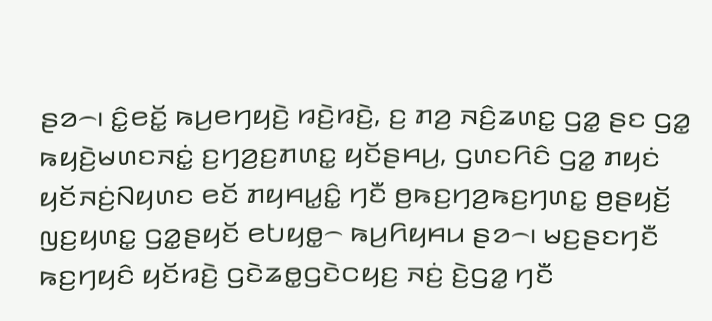ꤔꤤ꤮꤯ ꤢꤨ꤭ꤕꤢꤩ꤭ ꤒꤣ꤬ꤕꤚꤟꤢꤧ꤬ ꤙꤢꤧ꤬ꤙꤢꤧ꤬, ꤢ꤬ ꤊꤤ꤬ ꤏꤢꤨ꤬ꤘꤛꤢ꤭ ꤞꤤ꤭ ꤔꤢ ꤞꤤ꤭ ꤒꤟꤢꤧ꤬ꤗꤛꤢꤏꤢꤦ꤭ ꤢ꤬ꤚꤤ꤬ꤢ꤬ꤊꤛꤢ꤭ ꤟꤢꤩꤔꤌꤣ꤬, ꤞꤛꤢꤖꤢꤨ ꤞꤤ꤭ ꤊꤟꤢꤦ ꤟꤢꤩꤏꤢꤦ꤬ꤡꤟꤛꤢ ꤕꤢꤩ ꤊꤟꤌꤣ꤭ꤢꤨ꤭ ꤚꤢꤪ ꤥ꤬ꤒꤢ꤬ꤚꤤ꤬ꤒꤢ꤬ꤚꤛꤢ꤭ ꤥ꤬ꤔꤟꤢꤩ꤬ ꤜꤢ꤬ꤟꤛꤢ꤭ ꤞꤤ꤭ꤔꤟꤢꤩ ꤕꤝꤟꤥ꤭꤮ ꤒꤣ꤬ꤖꤟꤌꤣ ꤔꤤ꤮꤯ ꤗꤢ꤬ꤔꤢꤚꤢꤪ ꤒꤢ꤬ꤚꤟꤢꤨ ꤟꤢꤩꤙꤢꤧ꤬ ꤞꤢꤧꤘꤥ꤭ꤞꤢꤧꤍꤟꤢ꤬ ꤏꤢꤦ꤬ ꤢꤧ꤬ꤞꤤ꤭ ꤚꤢꤪ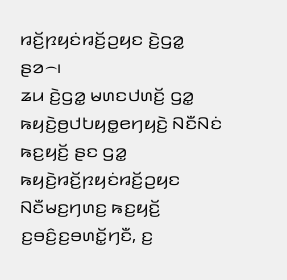ꤙꤢꤩ꤬ꤐꤟꤢꤦꤙꤢꤩ꤬ꤑꤟꤢ ꤢꤧ꤬ꤞꤤ꤭ ꤔꤤ꤮꤯
ꤘꤣ ꤢꤧ꤬ꤞꤤ꤭ ꤗꤛꤢꤓꤛꤢꤩ꤬ ꤞꤤ꤭ ꤒꤟꤢꤧ꤬ꤥ꤬ꤓꤝꤟꤥ꤭ꤕꤚꤟꤢꤧ꤬ ꤡꤢꤪꤡꤢꤦ ꤒꤢ꤬ꤟꤢꤩ꤬ ꤔꤢ ꤞꤤ꤭ ꤒꤟꤢꤧ꤬ꤙꤢꤩ꤬ꤐꤟꤢꤦꤙꤢꤩ꤬ꤑꤟꤢ ꤡꤢꤪꤗꤢ꤬ꤚꤛꤢ꤬ ꤒꤢ꤬ꤟꤢꤩ꤬ ꤢ꤬ꤋꤢꤨ꤬ꤢ꤬ꤋꤛꤢꤩ꤭ꤚꤢꤪ, ꤢ꤬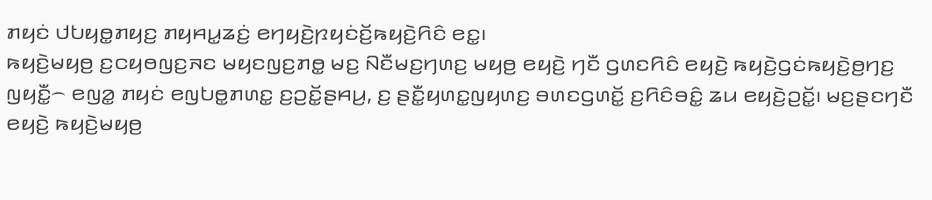ꤊꤟꤢꤦ ꤓꤝꤟꤥ꤭ꤊꤟꤢ꤬ ꤊꤟꤌꤣ꤭ꤘꤢꤦ꤬ ꤕꤚꤟꤢꤧ꤬ꤐꤟꤢꤦꤢꤩ꤬ꤒꤟꤢꤧ꤬ꤖꤢꤨ ꤕꤢ꤭꤯
ꤒꤟꤢꤧ꤬ꤗꤟꤥ꤬ ꤢ꤬ꤍꤟꤥꤜꤢ꤬ꤏꤢ ꤗꤟꤢꤜꤢ꤬ꤊꤥ꤭ ꤗꤢ꤬ ꤡꤢꤪꤗꤢ꤬ꤚꤛꤢ꤬ ꤗꤟꤥ꤬ ꤕꤟꤢꤧ꤬ ꤚꤢꤪ ꤞꤛꤢꤖꤢꤨ ꤕꤟꤢꤧ꤬ ꤒꤟꤢꤧ꤬ꤞꤢꤦꤒꤟꤢꤧ꤬ꤥ꤬ꤚꤢ꤬ ꤜꤟꤢꤪ꤭꤮ ꤕꤜꤤ꤭ ꤊꤟꤢꤦ ꤕꤜꤝꤥ꤭ꤊꤛꤢ꤭ ꤢ꤬ꤑꤢꤩ꤭ꤔꤌꤣ꤬, ꤢ꤬ ꤔꤢꤪ꤭ꤟꤛꤢ꤭ꤜꤟꤛꤢ꤬ ꤋꤛꤢꤞꤛꤢꤩ꤭ ꤢ꤬ꤖꤢꤨꤋꤢꤨ꤭ ꤘꤣ ꤕꤟꤢꤧ꤬ꤑꤢꤩ꤭꤯ ꤗꤢ꤬ꤔꤢꤚꤢꤪ ꤕꤟꤢꤧ꤬ ꤒꤟꤢꤧ꤬ꤗꤟꤥ꤬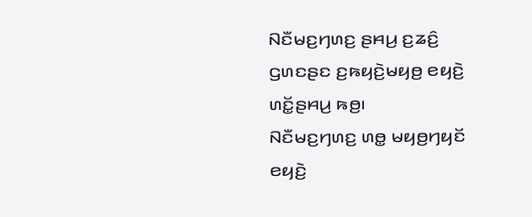ꤡꤢꤪꤗꤢ꤬ꤚꤛꤢ꤬ ꤔꤌꤣ꤬ ꤢ꤬ꤘꤢꤨ꤬ ꤞꤛꤢꤔꤢ ꤢ꤬ꤒꤟꤢꤧ꤬ꤗꤟꤥ꤬ ꤕꤟꤢꤧ꤬ ꤛꤢꤩ꤭ꤔꤌꤣ꤬ ꤒꤥ꤬꤯
ꤡꤢꤪꤗꤢ꤬ꤚꤛꤢ꤬ ꤛꤥ꤭ ꤗꤟꤥ꤬ꤚꤟꤢꤩ ꤕꤟꤢꤧ꤬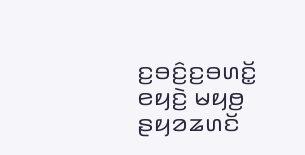ꤢ꤬ꤋꤢꤨ꤬ꤢ꤬ꤋꤛꤢꤩ꤭ ꤕꤟꤢꤧ꤬ ꤗꤟꤥ꤬ ꤔꤟꤤꤘꤛꤢꤩ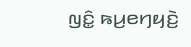ꤜꤢꤨ꤭ ꤒꤣ꤬ꤕꤚꤟꤢꤧ꤬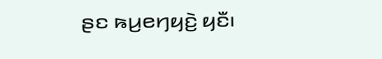ꤔꤢ ꤒꤣ꤬ꤕꤚꤟꤢꤧ꤬ ꤟꤢꤪ꤯